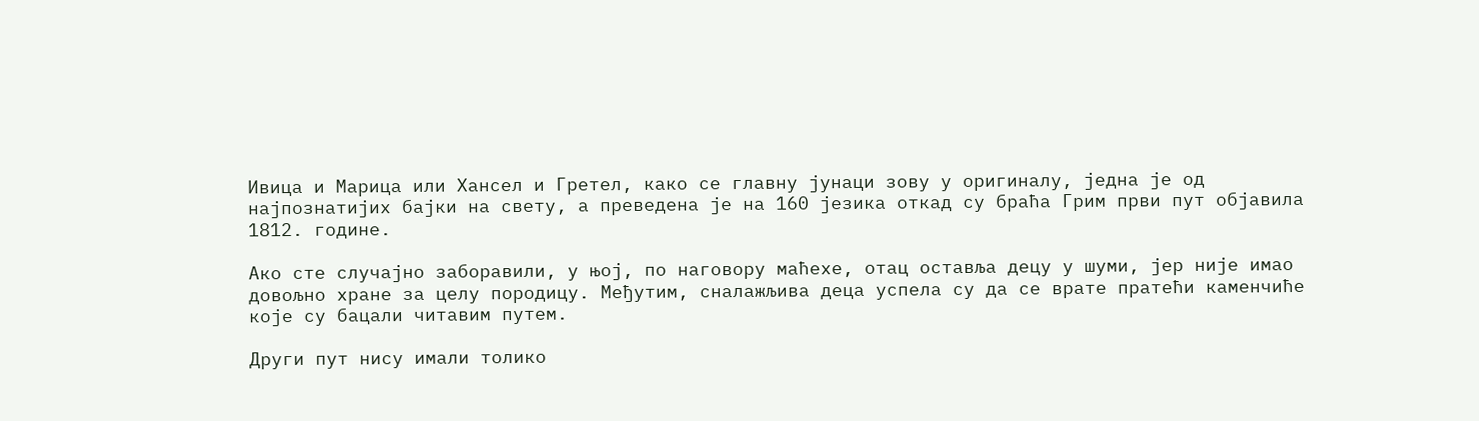Ивица и Марица или Хансел и Гретел, како се главну јунаци зову у оригиналу, једна је од најпознатијих бајки на свету, а преведена је на 160 језика откад су браћа Грим први пут објавила 1812. године.

Ако сте случајно заборавили, у њој, по наговору маћехе, отац оставља децу у шуми, јер није имао довољно хране за целу породицу. Међутим, сналажљива деца успела су да се врате пратећи каменчиће које су бацали читавим путем.

Други пут нису имали толико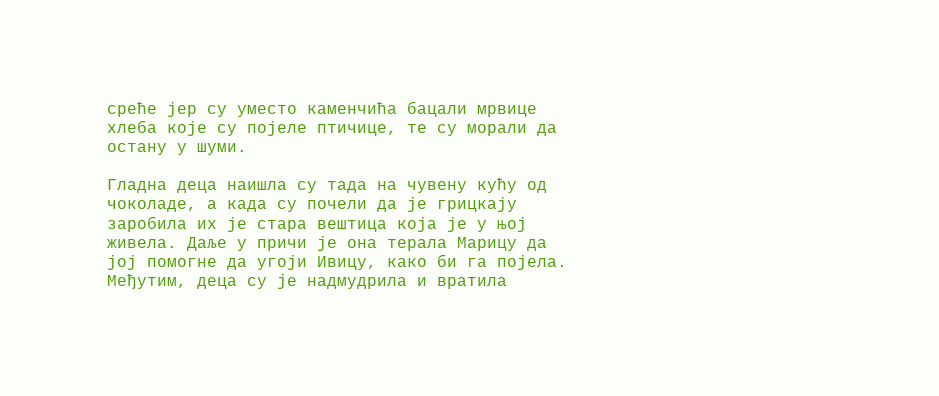среће јер су уместо каменчића бацали мрвице хлеба које су појеле птичице, те су морали да остану у шуми.

Гладна деца наишла су тада на чувену кућу од чоколаде, а када су почели да је грицкају заробила их је стара вештица која је у њој живела. Даље у причи је она терала Марицу да јој помогне да угоји Ивицу, како би га појела. Међутим, деца су је надмудрила и вратила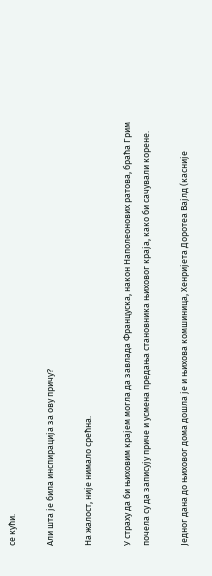се кући.

Али шта је била инспирација за ову причу?

На жалост, није нимало срећна.

У страху да би њиховим крајем могла да завлада Француска, након Наполеонових ратова, браћа Грим почела су да записују приче и усмена предања становника њиховог краја, како би сачували корене.

Једног дана до њиховог дома дошла је и њихова комшиница, Хенријета Доротеа Вајлд (касније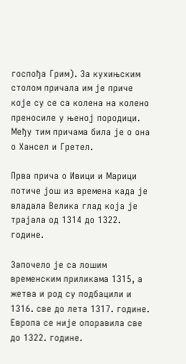госпођа Грим). За кухињским столом причала им је приче које су се са колена на колено преносиле у њеној породици. Међу тим причама била је о она о Хансел и Гретел.

Прва прича о Ивици и Марици потиче још из времена када је владала Велика глад која је трајала од 1314 до 1322. године.

Започело је са лошим временским приликама 1315, а жетва и род су подбацили и 1316. све до лета 1317. године. Европа се није опоравила све до 1322. године.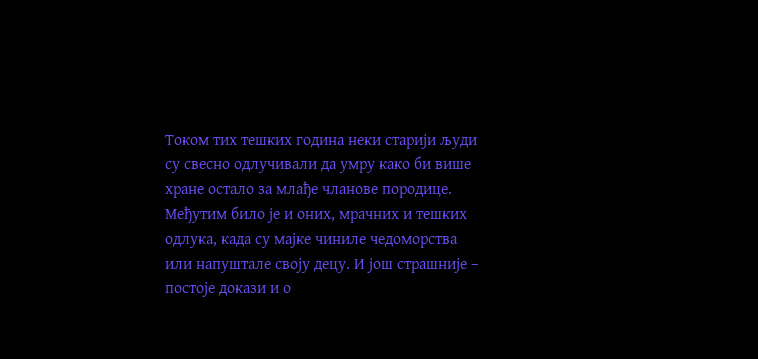Током тих тешких година неки старији људи су свесно одлучивали да умру како би више хране остало за млађе чланове породице. Међутим било је и оних, мрачних и тешких одлука, када су мајке чиниле чедоморства или напуштале своју децу. И још страшније – постоје докази и о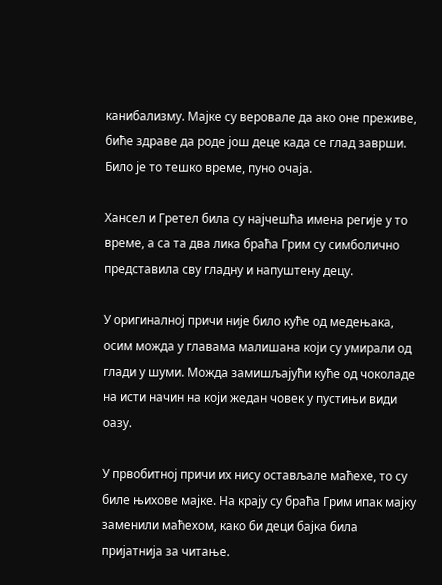канибализму. Мајке су веровале да ако оне преживе, биће здраве да роде још деце када се глад заврши. Било је то тешко време, пуно очаја.

Хансел и Гретел била су најчешћа имена регије у то време, а са та два лика браћа Грим су симболично представила сву гладну и напуштену децу.

У оригиналној причи није било куће од медењака, осим можда у главама малишана који су умирали од глади у шуми. Можда замишљајући куће од чоколаде на исти начин на који жедан човек у пустињи види оазу.

У првобитној причи их нису остављале маћехе, то су биле њихове мајке. На крају су браћа Грим ипак мајку заменили маћехом, како би деци бајка била пријатнија за читање.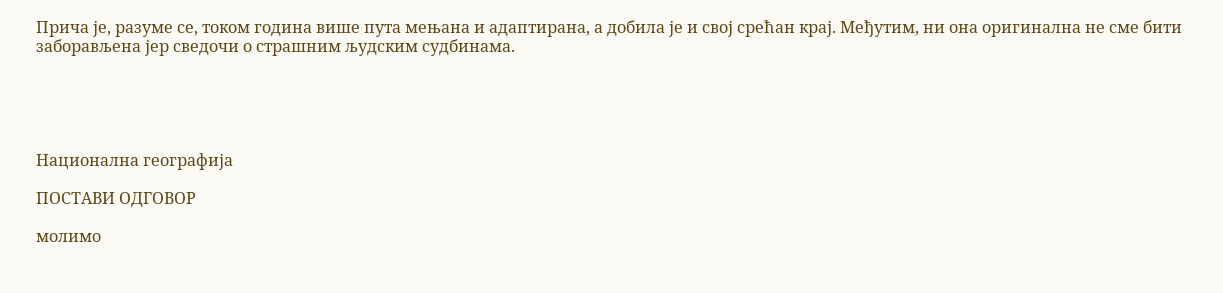Прича је, разуме се, током година више пута мењана и адаптирана, а добила је и свој срећан крај. Међутим, ни она оригинална не сме бити заборављена јер сведочи о страшним људским судбинама.





Национална географија

ПОСТАВИ ОДГОВОР

молимо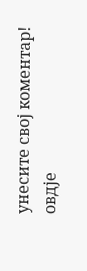унесите свој коментар!
овдје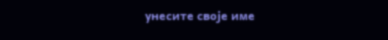унесите своје име